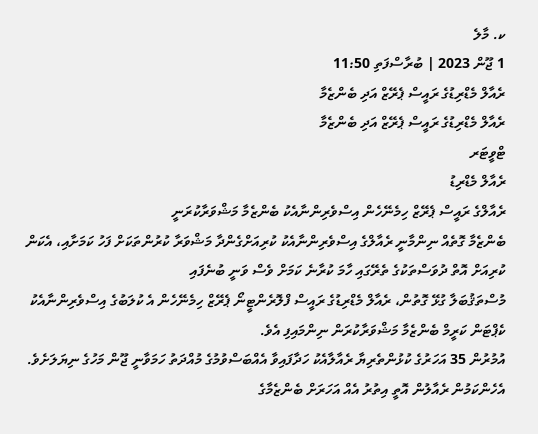ކ. މާލެ
1 ޖޫން 2023 | ބުރާސްފަތި 11:50
ރެއާލް މެޑްރިޑުގެ ރައީސް ޕެރޭޒް އަދި ބެންޒެމާ
ރެއާލް މެޑްރިޑުގެ ރައީސް ޕެރޭޒް އަދި ބެންޒެމާ
ޓްވީޓަރ
ރެއާލް މެޑްރިޑު
ރެއާލްގެ ރައީސް ޕެރޭޒް ހިމެނޭހެން އިސްވެރިންނާއެކު ބެންޒެމާ މަޝްވަރާކުރަނީ
ބެންޒެމާ ގޮތެއް ނިންމާނީ ރެއާލްގެ އިސްވެރިންނާއެކު ކުރިއަށްގެންދާ މަޝްވަރާ ކުރުންތަކަށް ފަހު ކަމަށާއި، އެކަން ކުރިއަށް އޮތް ދުވަސްތަކުގެ ތެރޭގައި ހާމަ ކުރާނެ ކަމަށް ވެސް ވަނީ ބުނެފައި
މުސްތަޤުބަލާ ގުޅޭ ގޮތުން، ރެއާލް މެޑްރިޑުގެ ރައީސް ފްލޮރެންޓީނޯ ޕެރޭޒް ހިމެނޭހެން އެ ކުލަބުގެ އިސްވެރިންނާއެކު ކެޕްޓަން ކަރީމް ބެންޒެމާ މަޝްވަރާކުރަން ނިންމައިފި އެވެ.
އުމުރުން 35 އަހަރުގެ ކުޅުންތެރިޔާ ރެއާލާއެކު ހަދާފައިވާ އެއްބަސްވުމުގެ މުއްދަތު ހަމަވާނީ ޖޫން މަހުގެ ނިޔަލަށެވެ. އެހެންކަމުން ރެއާލުން އޮތީ އިތުރު އެއް އަހަރަށް ބެންޒެމާގެ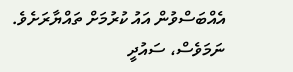އެއްބަސްވުން އައު ކުރުމަށް ތައްޔާރަށެވެ. ނަމަވެސް، ސައުދީ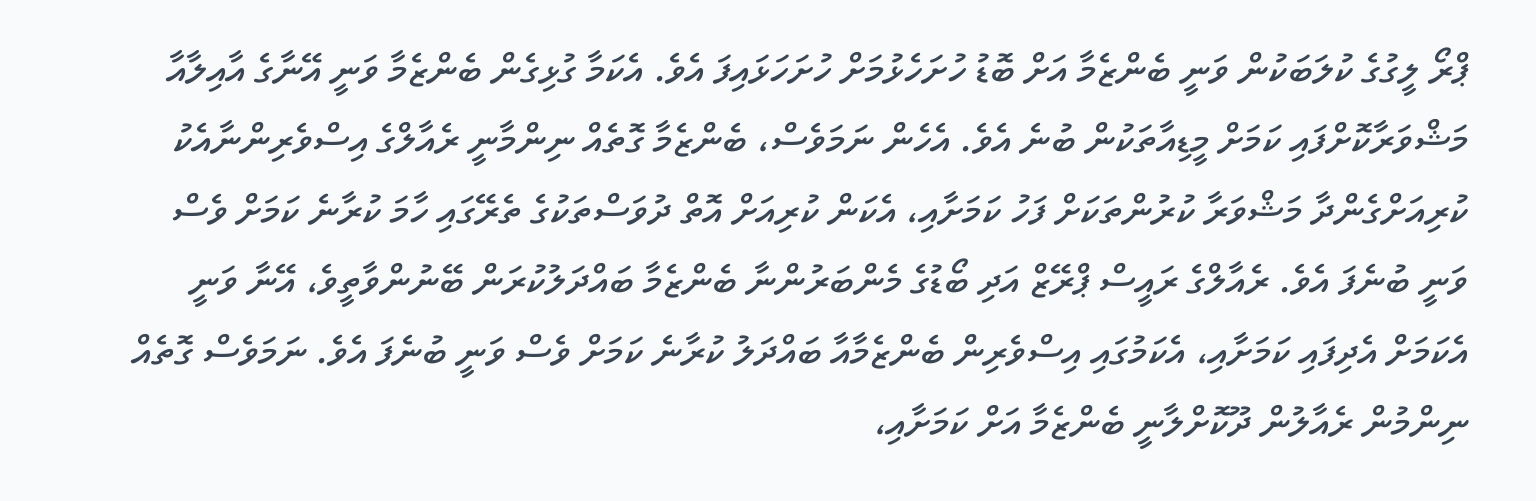ޕްރޯ ލީގުގެ ކުލަބަކުން ވަނީ ބެންޒެމާ އަށް ބޮޑު ހުށަހެޅުމަށް ހުށަހަޅައިފަ އެވެ. އެކަމާ ގުޅިގެން ބެންޒެމާ ވަނީ އޭނާގެ އާއިލާއާ މަޝްވަރާކޮށްފައި ކަމަށް މީޑިއާތަކުން ބުނެ އެވެ. އެހެން ނަމަވެސް، ބެންޒެމާ ގޮތެއް ނިންމާނީ ރެއާލްގެ އިސްވެރިންނާއެކު ކުރިއަށްގެންދާ މަޝްވަރާ ކުރުންތަކަށް ފަހު ކަމަށާއި، އެކަން ކުރިއަށް އޮތް ދުވަސްތަކުގެ ތެރޭގައި ހާމަ ކުރާނެ ކަމަށް ވެސް ވަނީ ބުނެފަ އެވެ. ރެއާލްގެ ރައީސް ޕްރޭޒް އަދި ބޯޑުގެ މެންބަރުންނާ ބެންޒެމާ ބައްދަލުކުރަން ބޭނުންވާތީވެ، އޭނާ ވަނީ އެކަމަށް އެދިފައި ކަމަށާއި، އެކަމުގައި އިސްވެރިން ބެންޒެމާއާ ބައްދަލު ކުރާނެ ކަމަށް ވެސް ވަނީ ބުނެފަ އެވެ. ނަމަވެސް ގޮތެއް ނިންމުން ރެއާލުން ދޫކޮށްލާނީ ބެންޒެމާ އަށް ކަމަށާއި،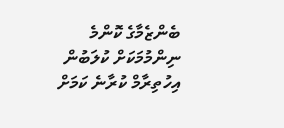ބެންޒެމާގެ ކޮންމެ ނިންމުމަކަށް ކުލަބުން އިހުތިރާމް ކުރާނެ ކަމަށް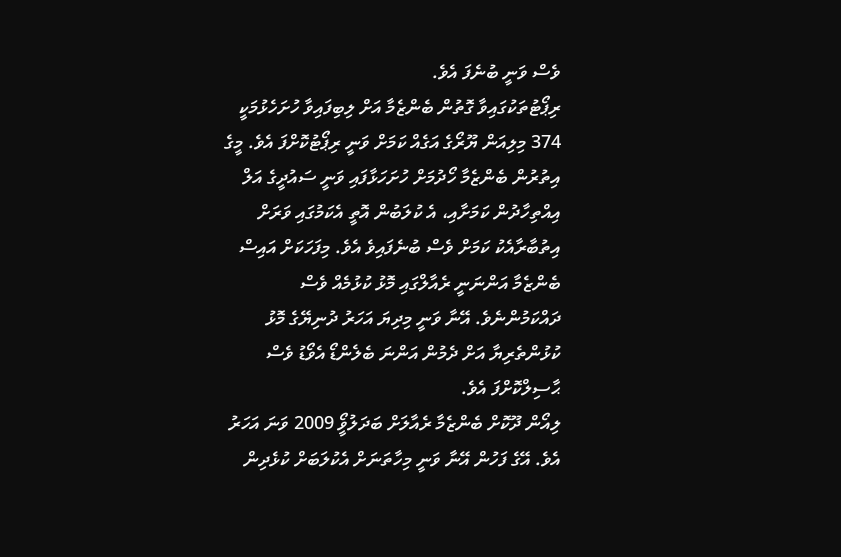ވެސް ވަނީ ބުނެފަ އެވެ.
ރިޕޯޓުތަކުގައިވާ ގޮތުން ބެންޒެމާ އަށް ލިބިފައިވާ ހުށަހެޅުމަކީ 374 މިލިއަން ޔޫރޯގެ އަގެއް ކަމަށް ވަނީ ރިޕޯޓުކޮށްފަ އެވެ. މީގެ އިތުރުން ބެންޒެމާ ހޯދުމަށް ހުށަހަޅާފައި ވަނީ ސައުދީގެ އަލް އިއްތިހާދުން ކަމަށާއި، އެ ކުލަބުން އޮތީ އެކަމުގައި ވަރަށް އިތުބާރާއެކު ކަމަށް ވެސް ބުނެފައިވެ އެވެ. މިފަހަކަށް އައިސް ބެންޒެމާ އަންނަނީ ރެއާލްގައި މޮޅު ކުޅުމެއް ވެސް ދައްކަމުންނެވެ. އޭނާ ވަނީ މިދިޔަ އަހަރު ދުނިޔޭގެ މޮޅު ކުޅުންތެރިޔާ އަށް ދެމުން އަންނަ ބެލެންޑޯ އެވޯޑު ވެސް ޙާސިލްކޮށްފަ އެވެ.
ލިއޯން ދޫކޮށް ބެންޒެމާ ރެއާލަށް ބަދަލުވީޯ 2009 ވަނަ އަހަރު އެވެ. އޭގެ ފަހުން އޭނާ ވަނީ މިހާތަނަށް އެކުލަބަށް ކުޅެދިން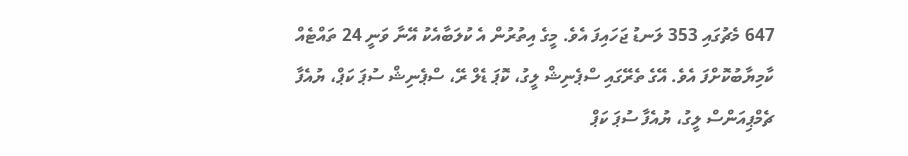647 މެޗުގައި 353 ލަނޑު ޖަހައިފަ އެވެ. މީގެ އިތުރުން އެ ކުލަބާއެކު އޭނާ ވަނީ 24 ތައްޓެއް ކާމިޔާބުކޮށްފަ އެވެ. އޭގެ ތެރޭގައި ސްޕެނިޝް ލީގު، ކޮޕަ ޑެލް ރޭ، ސްޕެނިޝް ސުޕަ ކަޕް، ޔުއެފާ ޗެމްޕިއަންސް ލީގު، ޔުއެފާ ސުޕަ ކަޕް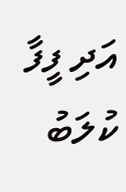އަދި ފީފާ ކުލަބު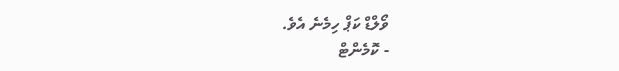ވޯލްޑް ކަޕް ހިމެނެ އެވެ.
- ކޮމެންޓް